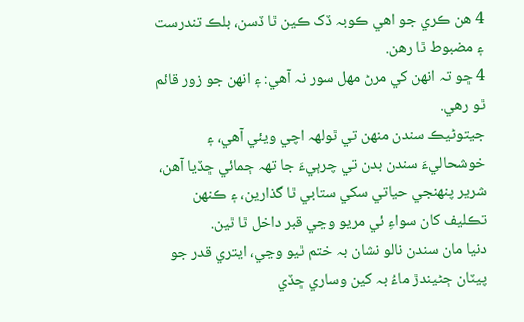4 هن ڪري جو اهي ڪوبہ ڏک ڪين ٿا ڏسن، بلڪ تندرست ۽ مضبوط ٿا رهن.
4 ڇو تہ انهن کي مرڻ مهل سور نہ آهي: ۽ انهن جو زور قائم ٿو رهي.
جيتوڻيڪ سندن منهن تي ٿولهہ اچي ويئي آهي، ۽ خوشحاليءَ سندن بدن تي چرٻيءَ جا تهہ ڄمائي ڇڏيا آهن،
شرير پنهنجي حياتي سکي ستابي ٿا گذارين، ۽ ڪنهن تڪليف کان سواءِ ئي مريو وڃي قبر داخل ٿا ٿين.
دنيا مان سندن نالو نشان بہ ختم ٿيو وڃي، ايتري قدر جو پيٽان ڄڻيندڙ ماءُ بہ کين وساري ڇڏي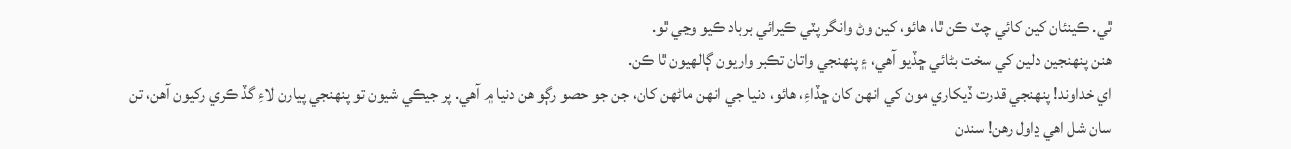ٿي. ڪينئان کين کائي چٽ ڪن ٿا، هائو، کين وڻ وانگر پٽي ڪيرائي برباد ڪيو وڃي ٿو.
هنن پنهنجين دلين کي سخت بڻائي ڇڏيو آهي، ۽ پنهنجي واتان تڪبر واريون ڳالهيون ٿا ڪن.
اي خداوند! پنهنجي قدرت ڏيکاري مون کي انهن کان ڇڏاءِ، هائو، دنيا جي انهن ماڻهن کان، جن جو حصو رڳو هن دنيا ۾ آهي. پر جيڪي شيون تو پنهنجي پيارن لاءِ گڏ ڪري رکيون آهن، تن سان شل اهي ڍاول رهن! سندن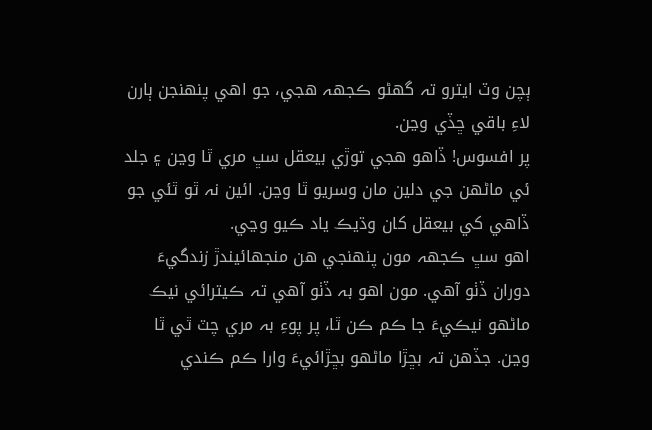ٻچن وٽ ايترو تہ گھڻو ڪجھہ هجي، جو اهي پنهنجن ٻارن لاءِ باقي ڇڏي وڃن.
پر افسوس! ڏاهو هجي توڙي بيعقل سڀ مري ٿا وڃن ۽ جلد ئي ماڻهن جي دلين مان وسريو ٿا وڃن. ائين نہ ٿو ٿئي جو ڏاهي کي بيعقل کان وڌيڪ ياد ڪيو وڃي.
اهو سڀ ڪجھہ مون پنهنجي هن منجھائيندڙ زندگيءَ دوران ڏٺو آهي. مون اهو بہ ڏٺو آهي تہ ڪيترائي نيڪ ماڻهو نيڪيءَ جا ڪم ڪن ٿا، پر پوءِ بہ مري چٽ ٿي ٿا وڃن. جڏهن تہ بڇڙا ماڻهو بڇڙائيءَ وارا ڪم ڪندي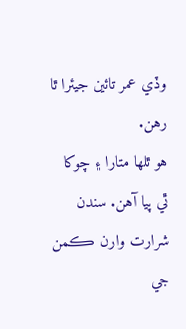وڏي عمر تائين جيئرا ٿا رهن.
هو ٿلها متارا ۽ چوکا ٿي پيا آهن. سندن شرارت وارن ڪمن جي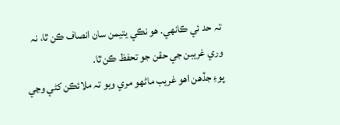تہ حد ئي ڪانهي. هو نڪي يتيمن سان انصاف ڪن ٿا، نہ وري غريبن جي حقن جو تحفظ ڪن ٿا.
پوءِ جڏهن اهو غريب ماڻهو مري ويو تہ ملائڪن کڻي وڃي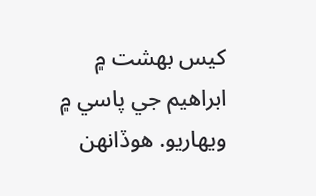کيس بهشت ۾ ابراهيم جي پاسي ۾ ويهاريو. هوڏانهن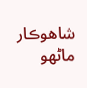شاهوڪار ماڻهو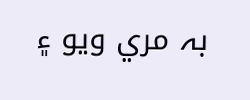بہ مري ويو ۽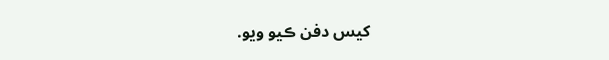کيس دفن ڪيو ويو.